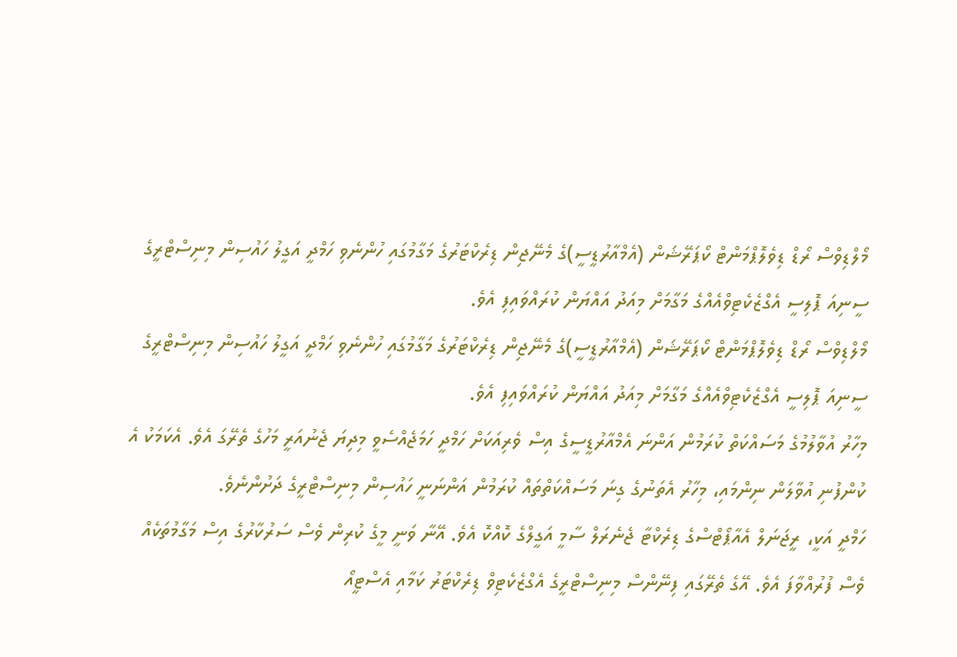މޯލްޑިވްސް ރޯޑް ޑިވެލޮޕްމަންޓް ކޯޕަރޭޝަން (އެމްއާރުޑީސީ)ގެ މެނޭޖިން ޑިރެކްޓަރުގެ މަގާމުގައި ހުންނެވި ހަމްދީ އަގީލު ހައުސިން މިނިސްޓްރީގެ ސީނިއަ ޕޮލިސީ އެގްޒެކެޓިވްއެއްގެ މަގާމަށް މިއަދު އައްޔަން ކުރައްވައިފި އެވެ.
މޯލްޑިވްސް ރޯޑް ޑިވެލޮޕްމަންޓް ކޯޕަރޭޝަން (އެމްއާރުޑީސީ)ގެ މެނޭޖިން ޑިރެކްޓަރުގެ މަގާމުގައި ހުންނެވި ހަމްދީ އަގީލު ހައުސިން މިނިސްޓްރީގެ ސީނިއަ ޕޮލިސީ އެގްޒެކެޓިވްއެއްގެ މަގާމަށް މިއަދު އައްޔަން ކުރައްވައިފި އެވެ.
މިހާރު އުވާލުމުގެ މަސައްކަތް ކުރަމުން އަންނަ އެމްއާރުޑީސީގެ އިސް ވެރިއަކަށް ހަމްދީ ހަމަޖެއްސެވީ މިދިޔަ ޖެނުއަރީ މަހުގެ ތެރޭގަ އެވެ. އެކަމަކު އެ ކުންފުނި އުވާލަން ނިންމައި، މިހާރު އެތަނުގެ ގިނަ މަސައްކަތްތައް ކުރަމުން އަންނަނީ ހައުސިން މިނިސްޓްރީގެ ދަށުންނެވެ.
ހަމްދީ އަކީ، ރީޖަނަލް އެއާޕޯޓްސްގެ ޑިރެކްޓާ ޖެނެރަލް ސާމީ އަގީލްގެ ކޮއްކޮ އެވެ. އޭނާ ވަނީ މީގެ ކުރިން ވެސް ސަރުކާރުގެ އިސް މަގާމުތަކެއް ވެސް ފުރުއްވާފަ އެވެ. އޭގެ ތެރޭގައި ފިނޭންސް މިނިސްޓްރީގެ އެގްޒެކެޓިވް ޑިރެކްޓަރު ކަމާއި އެސްޓީއޯ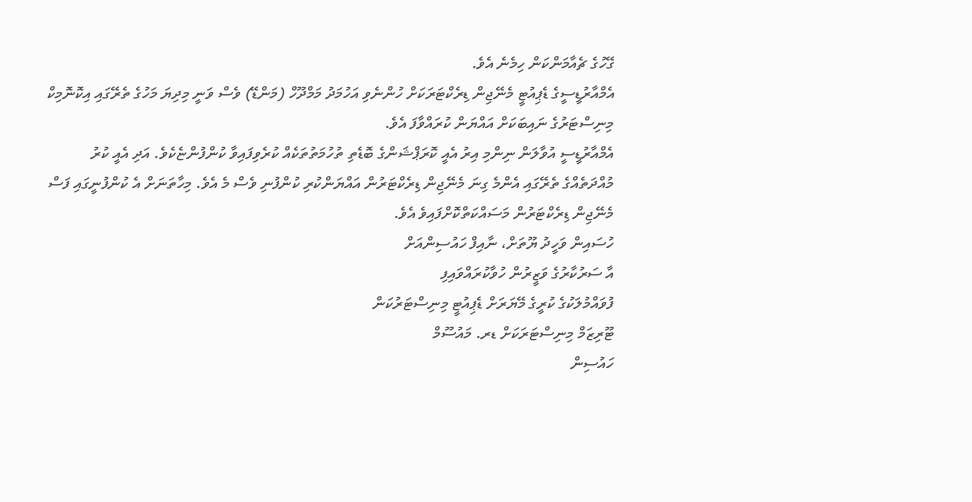ގޭހުގެ ޗެއާމަންކަން ހިމެނެ އެވެ.
އެމްއާރުޑީސީގެ ޑެޕިއުޓީ މެނޭޖިން ޑިރެކްޓަރަކަށް ހުންނެވި އަހުމަދު މަމްދޫހް (މަންޑޭ) ވެސް ވަނީ މިދިޔަ މަހުގެ ތެރޭގައި އިކޮނޮމިކް މިނިސްޓަރުގެ ނައިބަކަށް އައްޔަން ކުރައްވާފަ އެވެ.
އެމްއާރުޑީސީ އުވާލަން ނިންމި އިރު އެއީ ކޮރަޕްޝަންގެ ބޮޑެތި ތުހުމަތުތަކެއް ކުރެވިފައިވާ ކުންފުންޏެކެވެ. އަދި އެއީ ކުރު މުއްދަތެއްގެ ތެރޭގައި އެންމެ ގިނަ މެނޭޖިން ޑިރެކްޓަރުން އައްޔަންކުރި ކުންފުނި ވެސް މެ އެވެ. މިހާތަނަށް އެ ކުންފުނީގައި ފަސް މެނޭޖިން ޑިރެކްޓަރުން މަސައްކަތްކޮށްފައިވެ އެވެ.
ހުސައިން ވަހީދު ޔޫތަށް، ނާއިފް ހައުސިންއަށް
އާ ސަރުކާރުގެ ވަޒީރުން ހުވާކުރައްވައިފި
ފުވައްމުލަކުގެ ކުރީގެ މޭޔަރަށް ޑެޕިއުޓީ މިނިސްޓަރުކަން
ޓޫރިޒަމް މިނިސްޓަރަކަށް ޑރ. މައުސޫމް
ހައުސިން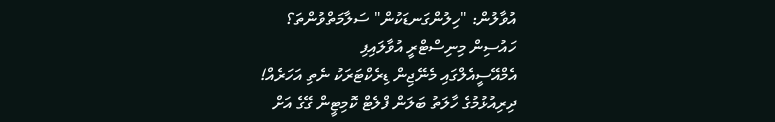އުވާލުން: "ހިލުންގަނޑަކުން" ސަލާމަތްވުންތަ؟
ހައުސިން މިނިސްޓްރީ އުވާލައިފި
އެމްއޭސީއެލްގައި މެނޭޖިން ޑިރެކްޓަރަކު ނެތި އަހަރެއް!
ދިރިއުޅުމުގެ ހާލަތު ބަލަން ފްލެޓް ކޮމިޓީން ގޭގެ އަށް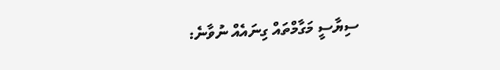ސިޔާސީ މަގާމްތައް ގިނައެއް ނުވާނެ: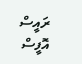ރައީސް އޮފީސް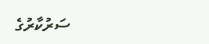ސަރުކާރުގެ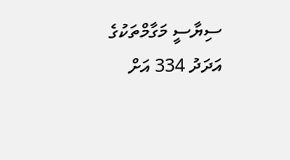ސިޔާސީ މަގާމްތަކުގެ އަދަދު 334 އަށް